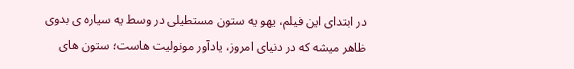در ابتدای این فیلم، یهو یه ستون مستطیلی در وسط یه سیاره ی بدوی ظاهر میشه که در دنیای امروز، یادآور مونولیت هاست؛ ستون های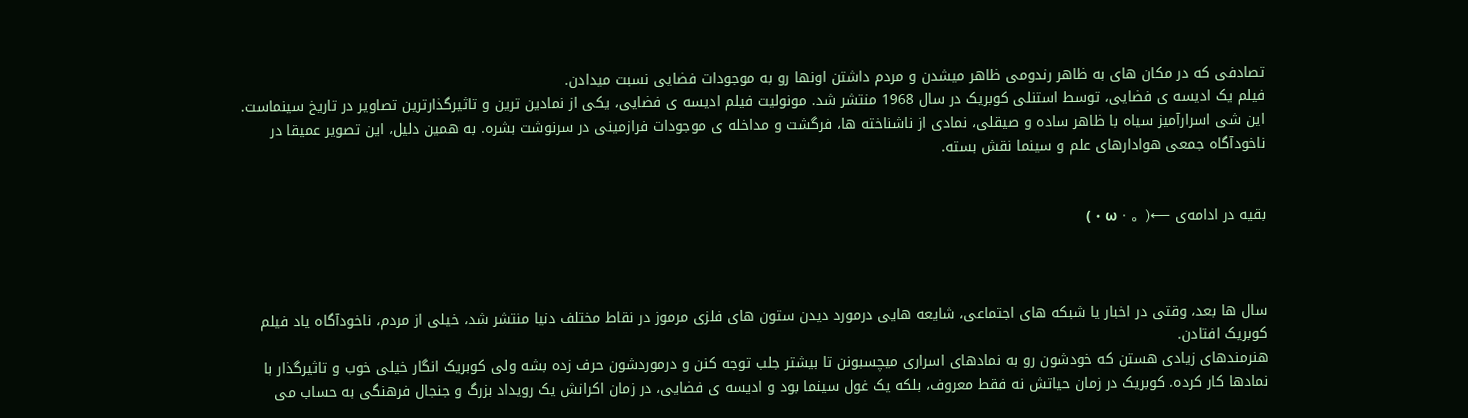تصادفی که در مکان های به ظاهر رندومی ظاهر میشدن و مردم داشتن اونها رو به موجودات فضایی نسبت میدادن.
فیلم یک ادیسه ی فضایی، توسط استنلی کوبریک در سال 1968 منتشر شد. مونولیت فیلم ادیسه ی فضایی، یکی از نمادین ترین و تاثیرگذارترین تصاویر در تاریخ سینماست. این شی اسرارآمیز سیاه با ظاهر ساده و صیقلی، نمادی از ناشناخته ها، فرگشت و مداخله ی موجودات فرازمینی در سرنوشت بشره. به همین دلیل، این تصویر عمیقا در ناخودآگاه جمعی هوادارهای علم و سینما نقش بسته.


بقیه در ادامه‌ی ⟵(。・ω・)



سال ها بعد، وقتی در اخبار یا شبکه های اجتماعی، شایعه هایی درمورد دیدن ستون های فلزی مرموز در نقاط مختلف دنیا منتشر شد، خیلی از مردم، ناخودآگاه یاد فیلم کوبریک افتادن.
هنرمندهای زیادی هستن که خودشون رو به نمادهای اسراری میچسبونن تا بیشتر جلب توجه کنن و درموردشون حرف زده بشه ولی کوبریک انگار خیلی خوب و تاثیرگذار با نمادها کار کرده. کوبریک در زمان حیاتش نه فقط معروف، بلکه یک غول سینما بود و ادیسه ی فضایی، در زمان اکرانش یک رویداد بزرگ و جنجال فرهنگی به حساب می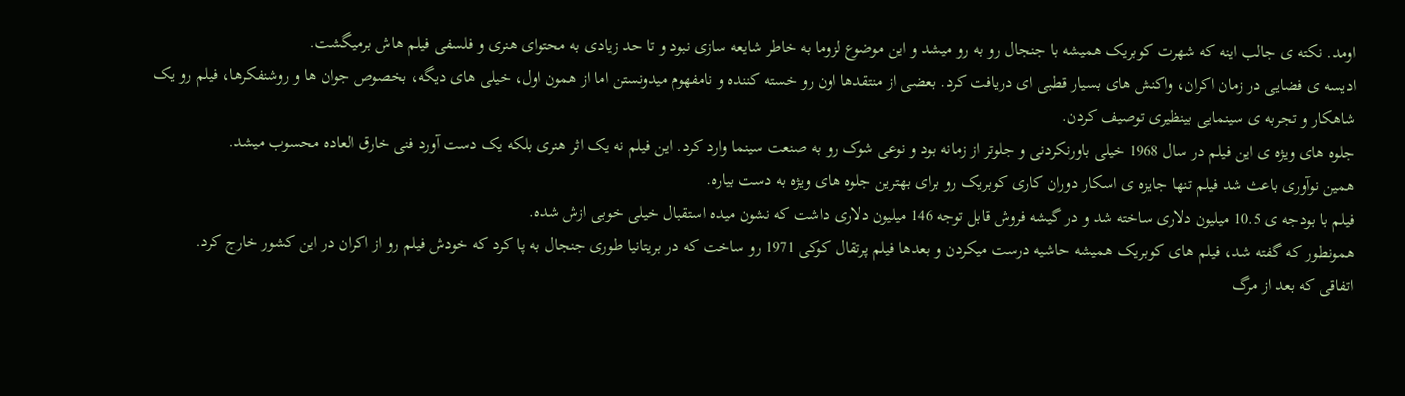اومد. نکته ی جالب اینه که شهرت کوبریک همیشه با جنجال رو به رو میشد و این موضوع لزوما به خاطر شایعه سازی نبود و تا حد زیادی به محتوای هنری و فلسفی فیلم هاش برمیگشت.
ادیسه ی فضایی در زمان اکران، واکنش های بسیار قطبی ای دریافت کرد. بعضی از منتقدها اون رو خسته کننده و نامفهوم میدونستن اما از همون اول، خیلی های دیگه، بخصوص جوان ها و روشنفکرها، فیلم رو یک شاهکار و تجربه ی سینمایی بینظیری توصیف کردن.
جلوه های ویژه ی این فیلم در سال 1968 خیلی باورنکردنی و جلوتر از زمانه بود و نوعی شوک رو به صنعت سینما وارد کرد. این فیلم نه یک اثر هنری بلکه یک دست آورد فنی خارق العاده محسوب میشد.
همین نوآوری باعث شد فیلم تنها جایزه ی اسکار دوران کاری کوبریک رو برای بهترین جلوه های ویژه به دست بیاره.
فیلم با بودجه ی 10.5 میلیون دلاری ساخته شد و در گیشه فروش قابل توجه 146 میلیون دلاری داشت که نشون میده استقبال خیلی خوبی ازش شده.
همونطور که گفته شد، فیلم های کوبریک همیشه حاشیه درست میکردن و بعدها فیلم پرتقال کوکی 1971 رو ساخت که در بریتانیا طوری جنجال به پا کرد که خودش فیلم رو از اکران در این کشور خارج کرد.
اتفاقی که بعد از مرگ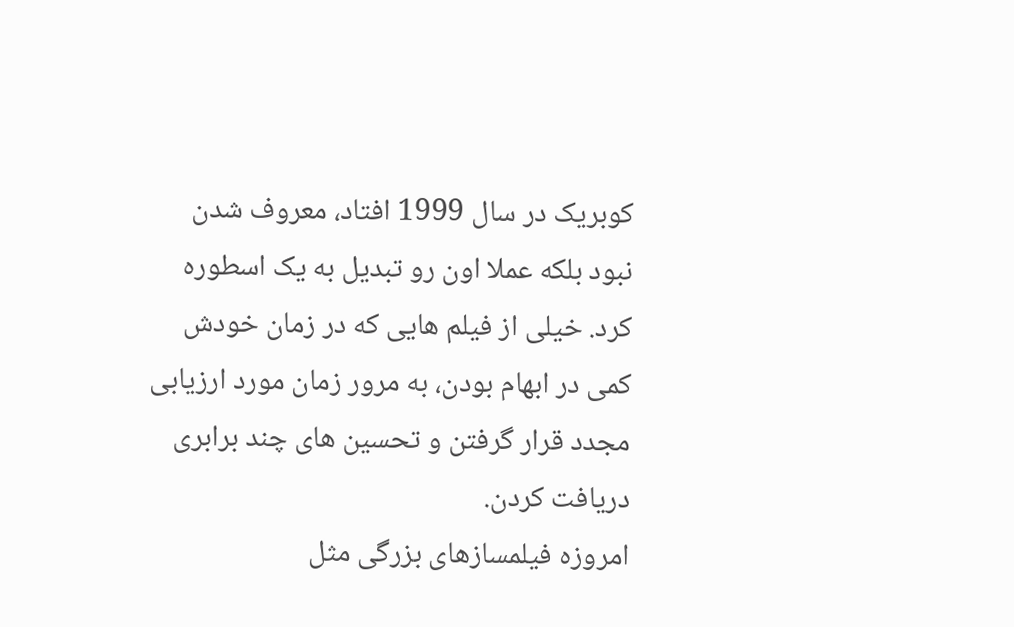کوبریک در سال 1999 افتاد، معروف شدن نبود بلکه عملا اون رو تبدیل به یک اسطوره کرد. خیلی از فیلم هایی که در زمان خودش کمی در ابهام بودن، به مرور زمان مورد ارزیابی مجدد قرار گرفتن و تحسین های چند برابری دریافت کردن.
امروزه فیلمسازهای بزرگی مثل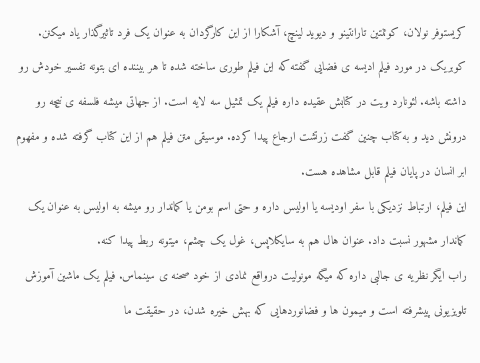کریستوفر نولان، کوئنتین تارانتینو و دیوید لینچ، آشکارا از این کارگردان به عنوان یک فرد تاثیرگذار یاد میکنن.
کوبریک در مورد فیلم ادیسه ی فضایی گفته که این فیلم طوری ساخته شده تا هر بیننده ای بتونه تفسیر خودش رو داشته باشه. لئونارد ویت در کتابش عقیده داره فیلم یک تمثیل سه لایه است. از جهاتی میشه فلسفه ی نیچه رو درونش دید و به کتاب چنین گفت زرتشت ارجاع پیدا کرده. موسیقی متن فیلم هم از این کتاب گرفته شده و مفهوم ابر انسان در پایان فیلم قابل مشاهده هست.
این فیلم، ارتباط نزدیکی با سفر اودیسه یا اولیس داره و حتی اسم بومن یا کماندار رو میشه به اولیس به عنوان یک کماندار مشهور نسبت داد. عنوان هال هم به سایکلاپس، غول یک چشم، میتونه ربط پیدا کنه.
راب ایگر نظریه ی جالبی داره که میگه مونولیت درواقع نمادی از خود صحنه ی سینماس. فیلم یک ماشین آموزش تلویزیونی پیشرفته است و میمون ها و فضانوردهایی که بهش خیره شدن، در حقیقت ما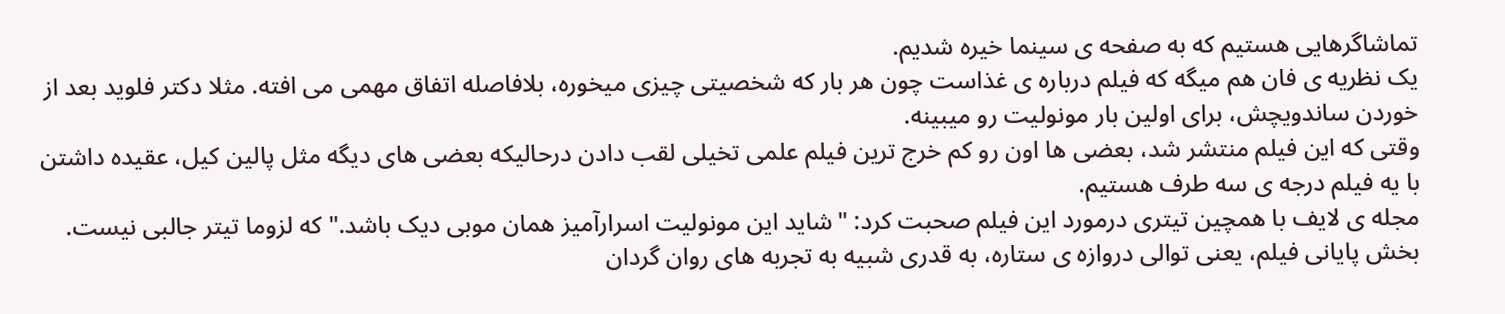تماشاگرهایی هستیم که به صفحه ی سینما خیره شدیم.
یک نظریه ی فان هم میگه که فیلم درباره ی غذاست چون هر بار که شخصیتی چیزی میخوره، بلافاصله اتفاق مهمی می افته. مثلا دکتر فلوید بعد از خوردن ساندویچش، برای اولین بار مونولیت رو میبینه.
وقتی که این فیلم منتشر شد، بعضی ها اون رو کم خرج ترین فیلم علمی تخیلی لقب دادن درحالیکه بعضی های دیگه مثل پالین کیل، عقیده داشتن با یه فیلم درجه ی سه طرف هستیم.
مجله ی لایف با همچین تیتری درمورد این فیلم صحبت کرد: "شاید این مونولیت اسرارآمیز همان موبی دیک باشد." که لزوما تیتر جالبی نیست.
بخش پایانی فیلم، یعنی توالی دروازه ی ستاره، به قدری شبیه به تجربه های روان گردان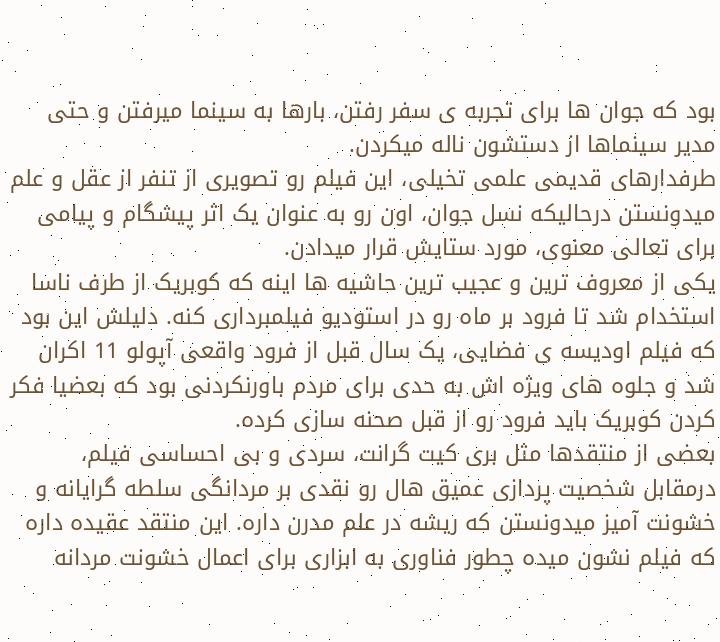بود که جوان ها برای تجربه ی سفر رفتن، بارها به سینما میرفتن و حتی مدیر سینماها از دستشون ناله میکردن.
طرفدارهای قدیمی علمی تخیلی، این فیلم رو تصویری از تنفر از عقل و علم میدونستن درحالیکه نسل جوان، اون رو به عنوان یک اثر پیشگام و پیامی برای تعالی معنوی، مورد ستایش قرار میدادن.
یکی از معروف ترین و عجیب ترین حاشیه ها اینه که کوبریک از طرف ناسا استخدام شد تا فرود بر ماه رو در استودیو فیلمبرداری کنه. دلیلش این بود که فیلم اودیسه ی فضایی، یک سال قبل از فرود واقعی آپولو 11 اکران شد و جلوه های ویژه اش به حدی برای مردم باورنکردنی بود که بعضیا فکر کردن کوبریک باید فرود رو از قبل صحنه سازی کرده.
بعضی از منتقدها مثل بری کیت گرانت، سردی و بی احساسی فیلم، درمقابل شخصیت پردازی عمیق هال رو نقدی بر مردانگی سلطه گرایانه و خشونت آمیز میدونستن که ریشه در علم مدرن داره. این منتقد عقیده داره که فیلم نشون میده چطور فناوری به ابزاری برای اعمال خشونت مردانه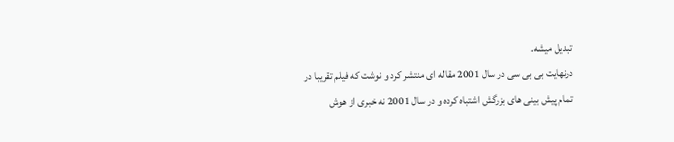تبدیل میشه.
درنهایت بی بی سی در سال 2001 مقاله ای منتشر کرد و نوشت که فیلم تقریبا در تمام پیش بینی های بزرگش اشتباه کرده و در سال 2001 نه خبری از هوش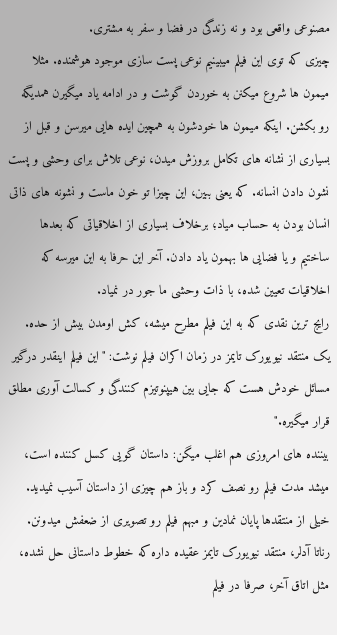مصنوعی واقعی بود و نه زندگی در فضا و سفر به مشتری.
چیزی که توی این فیلم میبینیم نوعی پست سازی موجود هوشمنده. مثلا میمون ها شروع میکنن به خوردن گوشت و در ادامه یاد میگیرن همدیگه رو بکشن. اینکه میمون ها خودشون به همچین ایده هایی میرسن و قبل از بسیاری از نشانه های تکامل بروزش میدن، نوعی تلاش برای وحشی و پست نشون دادن انسانه. که یعنی ببین، این چیزا تو خون ماست و نشونه های ذاتی انسان بودن به حساب میاد؛ برخلاف بسیاری از اخلاقیاتی که بعدها ساختیم و یا فضایی ها بهمون یاد دادن. آخر این حرفا به این میرسه که اخلاقیات تعیین شده، با ذات وحشی ما جور در نمیاد.
رایج ترین نقدی که به این فیلم مطرح میشه، کش اومدن بیش از حده. یک منتقد نیویورک تایمز در زمان اکران فیلم نوشت: "این فیلم اینقدر درگیر مسائل خودش هست که جایی بین هیپنوتیزم کنندگی و کسالت آوری مطلق قرار میگیره."
بیننده های امروزی هم اغلب میگن: داستان گویی کسل کننده است، میشد مدت فیلم رو نصف کرد و باز هم چیزی از داستان آسیب نمیدید.
خیلی از منتقدها پایان نمادین و مبهم فیلم رو تصویری از ضعفش میدونن. رناتا آدلر، منتقد نیویورک تایمز عقیده داره که خطوط داستانی حل نشده، مثل اتاق آخر، صرفا در فیلم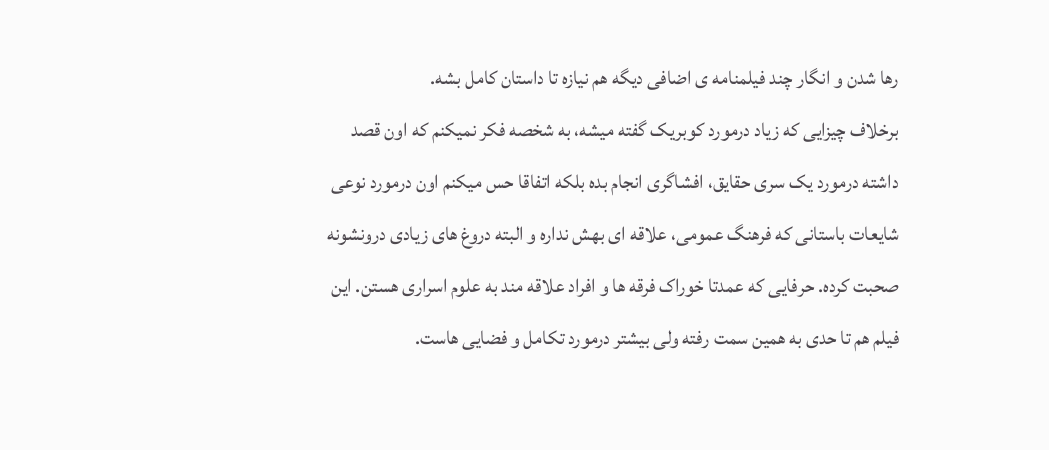رها شدن و انگار چند فیلمنامه ی اضافی دیگه هم نیازه تا داستان کامل بشه.
برخلاف چیزایی که زیاد درمورد کوبریک گفته میشه، به شخصه فکر نمیکنم که اون قصد داشته درمورد یک سری حقایق، افشاگری انجام بده بلکه اتفاقا حس میکنم اون درمورد نوعی شایعات باستانی که فرهنگ عمومی، علاقه ای بهش نداره و البته دروغ های زیادی درونشونه صحبت کرده. حرفایی که عمدتا خوراک فرقه ها و افراد علاقه مند به علوم اسراری هستن. این فیلم هم تا حدی به همین سمت رفته ولی بیشتر درمورد تکامل و فضایی هاست.